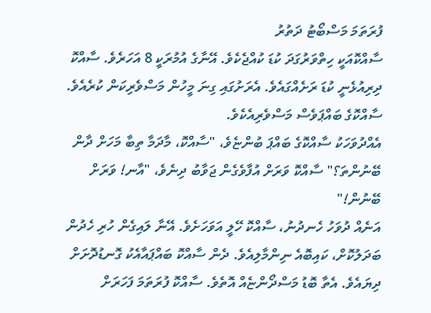ފުރަތަމަ މަސްބޯޓު ދަތުރު
ސާއްކޮއަކީ ހިތްވަރުގަދަ ކުޑަ ކުއްޖެކެވެ. އޭނާގެ އުމުރަކީ 8 އަހަރެވެ. ސާއްކޮ ދިރިއުޅެނީ ކުޑަ ރަށެއްގައެވެ. އެރަށުގައި ގިނަ މީހުން މަސްވެރިކަން ކުރެއެވެ. ސާއްކޮގެ ބައްޕަވެސް މަސްވެރިއެކެވެ.
އެއްދުވަހަކު ސާއްކޮގެ ބައްޕަ ބުންޏެވެ، "ސާއްކޮ، މާދަމާ ތިބާ މަހަށް ދާން ބޭނުންތަ؟" ސާއްކޮ ވަރަށް އުފާވެގެން ޖަވާބު ދިނެވެ، "އާނ! ވަރަށް ބޭނުން!"
އަނެއް ދުވަހު ހެނދުނު، ސާއްކޮ ހޭލީ އަވަހަށެވެ. އޭނާ ލައިގެން ހުރި ހެދުން ބަދަލުކޮށް، ކައިބޮއެ ނިންމާލިއެވެ. ދެން ސާއްކޮ ބައްޕައާއެކު ގޮނޑުދޮށަށް ދިޔައެވެ. އެތާ ބޮޑު މަސްދޯންޏެއް އޮތެވެ. ސާއްކޮ ފުރަތަމަ ފަހަރަށް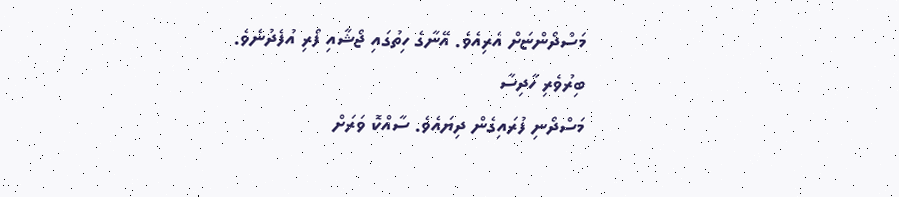މަސްދޯންޏަށް އެރިއެވެ. އޭނާގެ ހިތުގައި ޖޯޝާއި ފޯރި އުފެދުނެވެ.
ބިރުވެރި ހާދިސާ
މަސްދޯނި ފުރައިގެން ދިޔައެވެ. ސާއްކޮ ވަރަށް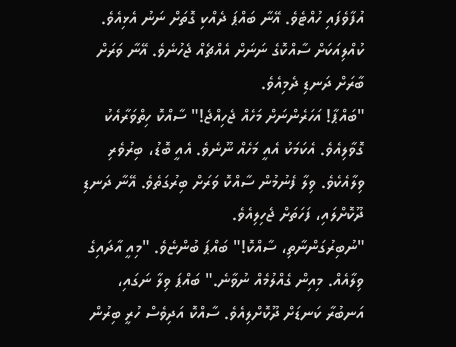އުފާވެފައި ހުއްޓެވެ. އޭނާ ބައްޕަ ދެއްކި ގޮތަށް ނަނު އެޅިއެވެ. ކުއްލިއަކަށް ސާއްކޮގެ ނަނަށް އެއްޗެއް ޖެހުނެވެ. އޭނާ ވަރަށް ބާރަށް ދަނޑި ދެމިއެވެ.
"ބައްޕާ! އަހަރެންނަށް މަހެއް ޖެހިއްޖެ!" ސާއްކޮ ހިތްވަރާއެކު ގޮވާލިއެވެ. އެކަމަކު އެއީ މަހެއް ނޫނެވެ. އެއީ ބޮޑު، ބިރުވެރި ވިލާއެކެވެ. ވިލާ ފެނުމުން ސާއްކޮ ވަރަށް ބިރުގަތެވެ. އޭނާ ދަނޑި ދޫކޮށްލައި، ފަހަތަށް ޖެހިލިއެވެ.
"ނުބިރުގަންނާތި، ސާއްކޮ!" ބައްޕަ ބުންޏެވެ. "މިއީ އާދައިގެ ވިލާއެއް. މިއިން ގެއްލުމެއް ނުވާނެ." ބައްޕަ ވިލާ ނަގައި، އަނބުރާ ކަނޑަށް ދޫކޮށްލިއެވެ. ސާއްކޮ އަދިވެސް ހުރީ ބިރުން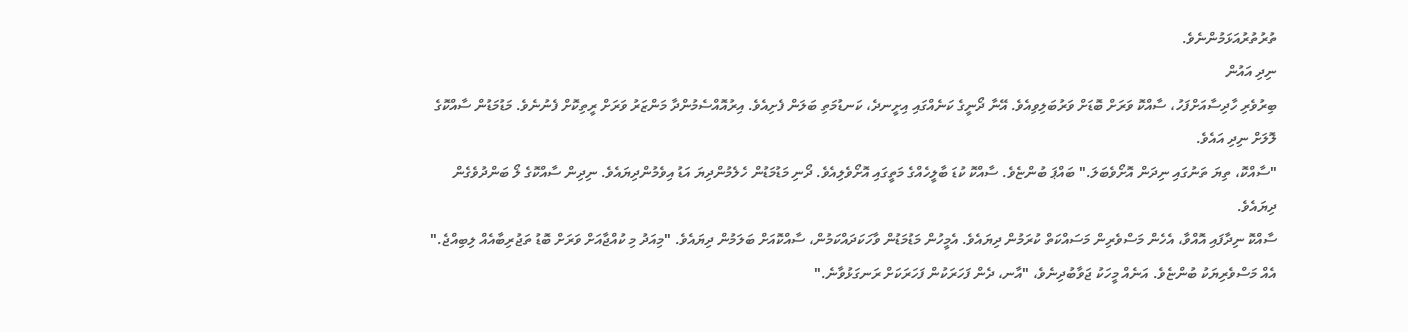ތުރުތުރުއަޅަމުންނެވެ.
ނިދި އައުން
ބިރުވެރި ހާދިސާއަށްފަހު، ސާއްކޮ ވަރަށް ބޮޑަށް ވަރުބަލިވިއެވެ. އޭނާ ދޯނީގެ ކަނެއްގައި އިށީނދެ، ކަނޑުމަތި ބަލަން ފެށިއެވެ. އިރުއޮއްސެމުންދާ މަންޒަރު ވަރަށް ރީތިކޮށް ފެނުނެވެ. މަޑުމަޑުން ސާއްކޮގެ ލޮލަށް ނިދި އައެވެ.
"ސާއްކޮ، ތިޔަ ތަނުގައި ނިދަން އޮށޯވެބަލަ." ބައްޕަ ބުންޏެވެ. ސާއްކޮ ކުޑަ ބާލީހެއްގެ މަތީގައި އޮށޯވެލިއެވެ. ދޯނި މަޑުމަޑުން ހެލެމުންދިޔަ އަޑު އިވެމުންދިޔައެވެ. ނިދިން ސާއްކޮގެ ލޯ ބަންދުވެގެން ދިޔައެވެ.
ސާއްކޮ ނިދާފައި އޮއްވާ، އެހެން މަސްވެރިން މަސައްކަތް ކުރަމުން ދިޔައެވެ. އެމީހުން މަޑުމަޑުން ވާހަކަދައްކަމުން، ސާއްކޮއަށް ބަލަމުން ދިޔައެވެ. "މިއަދު މި ކުއްޖާއަށް ވަރަށް ބޮޑު ތަޖުރިބާއެއް ލިބިއްޖެ." އެއް މަސްވެރިޔަކު ބުންޏެވެ. އަނެއް މީހަކު ޖަވާބުދިނެވެ، "އާނ، ދެން ފަހަރަކުން ފަހަރަކަށް ރަނގަޅުވާނެ."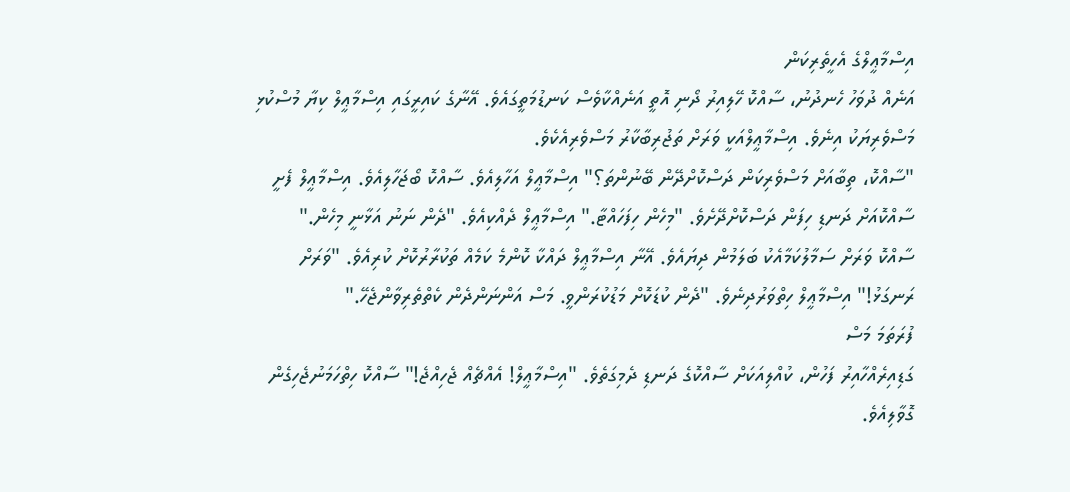އިސްމާޢީލްގެ އެހީތެރިކަން
އަނެއް ދުވަހު ހެނދުނު، ސާއްކޮ ހޭލިއިރު ދޯނި އޮތީ އަނެއްކާވެސް ކަނޑުމަތީގައެވެ. އޭނާގެ ކައިރީގައި އިސްމާޢީލް ކިޔާ މުސްކުޅި މަސްވެރިޔަކު އިނެވެ. އިސްމާޢީލްއަކީ ވަރަށް ތަޖުރިބާކާރު މަސްވެރިއެކެވެ.
"ސާއްކޮ، ތިބާއަށް މަސްވެރިކަން ދަސްކޮށްދޭން ބޭނުންތަ؟" އިސްމާޢީލް އަހާލިއެވެ. ސާއްކޮ ބޯޖަހާލިއެވެ. އިސްމާޢީލް ފެށީ ސާއްކޮއަށް ދަނޑި ހިފަން ދަސްކޮށްދޭށެވެ. "މިހެން ހިފަހައްޓާ." އިސްމާޢީލް ދެއްކިއެވެ. "ދެން ނަނު އަޅާނީ މިހެން."
ސާއްކޮ ވަރަށް ސަމާލުކަމާއެކު ބަލަމުން ދިޔައެވެ. އޭނާ އިސްމާޢީލް ދައްކާ ކޮންމެ ކަމެއް ތަކުރާރުކޮށް ކުރިއެވެ. "ވަރަށް ރަނގަޅު!" އިސްމާޢީލް ހިތްވަރުދިނެވެ. "ދެން ކުޑަކޮށް މަޑުކުރަންވީ. މަސް އަންނަންދެން ކެތްތެރިވާންޖެހޭ."
ފުރަތަމަ މަސް
ގަޑިއިރެއްހާއިރު ފަހުން، ކުއްލިއަކަށް ސާއްކޮގެ ދަނޑި ދެމިގަތެވެ. "އިސްމާޢީލް! އެއްޗެއް ޖެހިއްޖެ!" ސާއްކޮ ހިތްހަމަނުޖެހިގެން ގޮވާލިއެވެ.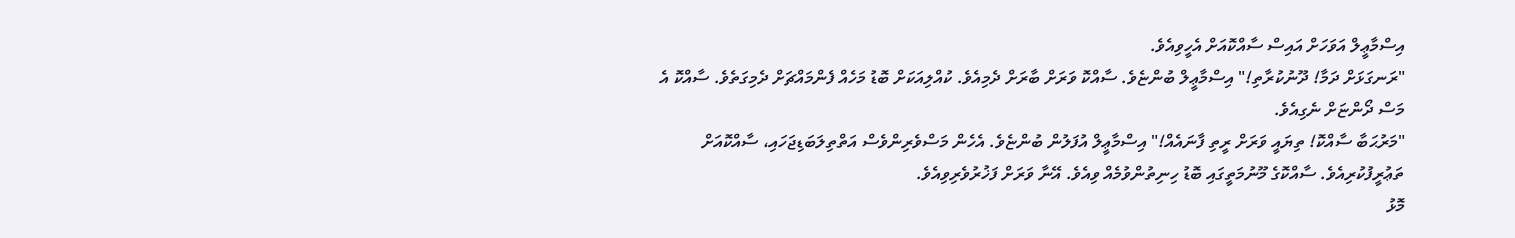އިސްމާޢީލް އަވަހަށް އައިސް ސާއްކޮއަށް އެހީވިއެވެ.
"ރަނގަޅަށް ދަމާ! ދޫނުކުރާތި!" އިސްމާޢީލް ބުންޏެވެ. ސާއްކޮ ވަރަށް ބާރަށް ދެމިއެވެ. ކުއްލިއަކަށް ބޮޑު މަހެއް ފެންމައްޗަށް ދެމިގަތެވެ. ސާއްކޮ އެ މަސް ދޯންޏަށް ނެގިއެވެ.
"މަރުޙަބާ ސާއްކޮ! ތިޔައީ ވަރަށް ރީތި ފާނައެއް!" އިސްމާޢީލް އުފަލުން ބުންޏެވެ. އެހެން މަސްވެރިންވެސް އަތްތިލަބަޑިޖަހައި، ސާއްކޮއަށް ތަޢުރީފުކުރިއެވެ. ސާއްކޮގެ މޫނުމަތީގައި ބޮޑު ހިނިތުންވުމެއް ވިއެވެ. އޭނާ ވަރަށް ފަޚުރުވެރިވިއެވެ.
މޮޅު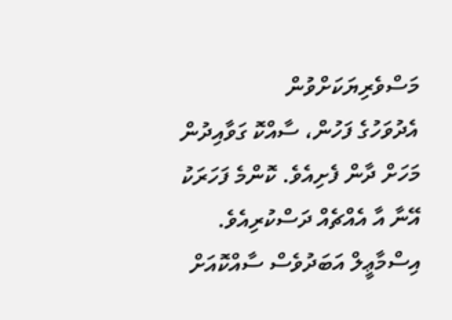މަސްވެރިޔަކަށްވުން
އެދުވަހުގެ ފަހުން، ސާއްކޮ ގަވާއިދުން މަހަށް ދާން ފެށިއެވެ. ކޮންމެ ފަހަރަކު އޭނާ އާ އެއްޗެއް ދަސްކުރިއެވެ. އިސްމާޢީލް އަބަދުވެސް ސާއްކޮއަށް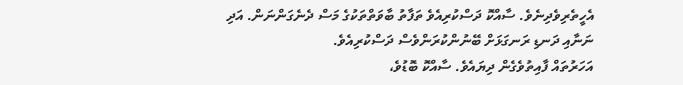އެހީތެރިވެދިނެވެ. ސާއްކޮ ދަސްކުރިއެވެ ތަފާތު ބާވަތްތަކުގެ މަސް ދެނެގަންނަން. އަދި ނަނާއި ދަނޑި ރަނގަޅަށް ބޭނުންކުރަންވެސް ދަސްކުރިއެވެ.
އަހަރުތައް ފާއިތުވެގެން ދިޔައެވެ. ސާއްކޮ ބޮޑުވެ،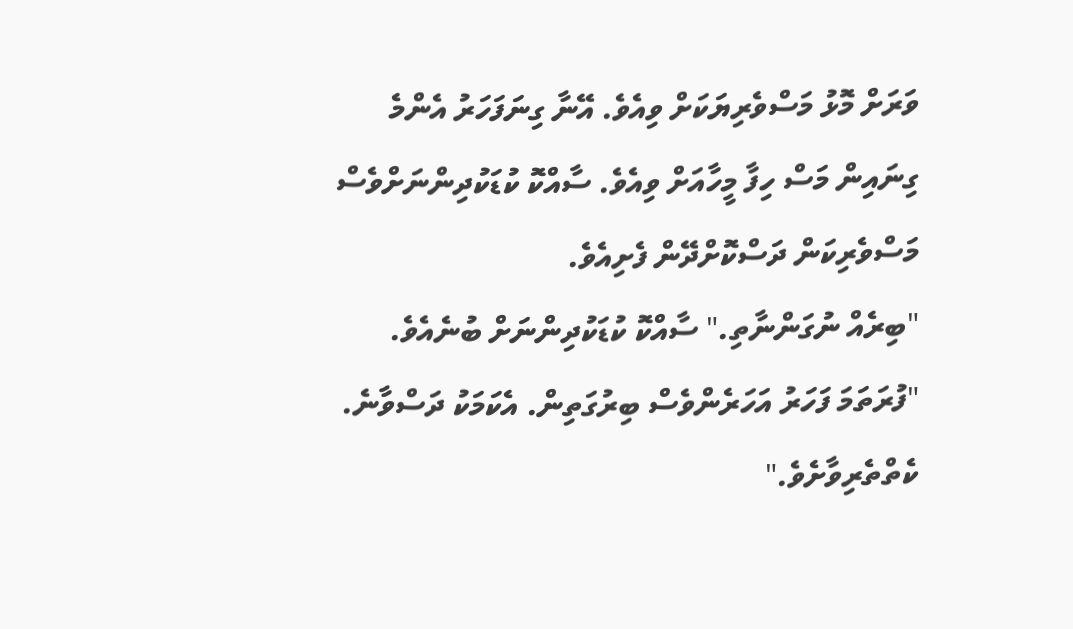ވަރަށް މޮޅު މަސްވެރިޔަކަށް ވިއެވެ. އޭނާ ގިނަފަހަރު އެންމެ ގިނައިން މަސް ހިފާ މީހާއަށް ވިއެވެ. ސާއްކޮ ކުޑަކުދިންނަށްވެސް މަސްވެރިކަން ދަސްކޮށްދޭން ފެށިއެވެ.
"ބިރެއް ނުގަންނާތި." ސާއްކޮ ކުޑަކުދިންނަށް ބުނެއެވެ. "ފުރަތަމަ ފަހަރު އަހަރެންވެސް ބިރުގަތިން. އެކަމަކު ދަސްވާނެ. ކެތްތެރިވާށެވެ."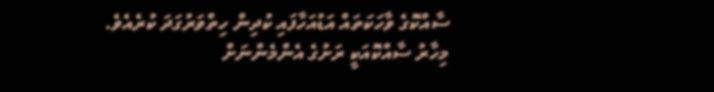ސާއްކޮގެ ވާހަކަތައް އަޑުއަހާފައި ކުދިން ހިތްވަރުގަދަ ކުރެއެވެ.
މިހާރު ސާއްކޮއަކީ ރަށުގެ އެންމެންނަށް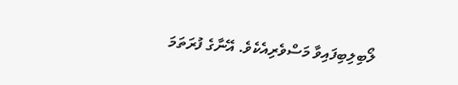ލޯބިލިބިފައިވާ މަސްވެރިއެކެވެ. އޭނާގެ ފުރަތަމަ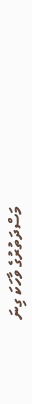މަސްދަތުރުގެ ވާހަކަ ގިނަ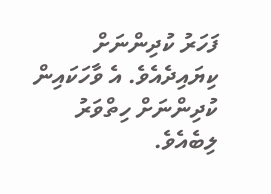ފަހަރު ކުދިންނަށް ކިޔައިދެއެވެ. އެ ވާހަކައިން ކުދިންނަށް ހިތްވަރު ލިބެއެވެ.